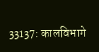33137: कालविभागे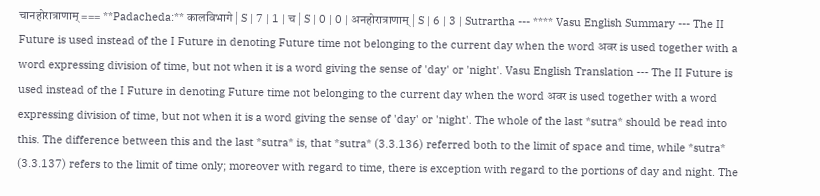चानहोरात्राणाम् === **Padacheda:** कालविभागे | S | 7 | 1 | च | S | 0 | 0 | अनहोरात्राणाम् | S | 6 | 3 | Sutrartha --- **** Vasu English Summary --- The II Future is used instead of the I Future in denoting Future time not belonging to the current day when the word अवर is used together with a word expressing division of time, but not when it is a word giving the sense of 'day' or 'night'. Vasu English Translation --- The II Future is used instead of the I Future in denoting Future time not belonging to the current day when the word अवर is used together with a word expressing division of time, but not when it is a word giving the sense of 'day' or 'night'. The whole of the last *sutra* should be read into this. The difference between this and the last *sutra* is, that *sutra* (3.3.136) referred both to the limit of space and time, while *sutra* (3.3.137) refers to the limit of time only; moreover with regard to time, there is exception with regard to the portions of day and night. The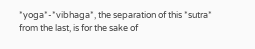*yoga*-*vibhaga*, the separation of this *sutra* from the last, is for the sake of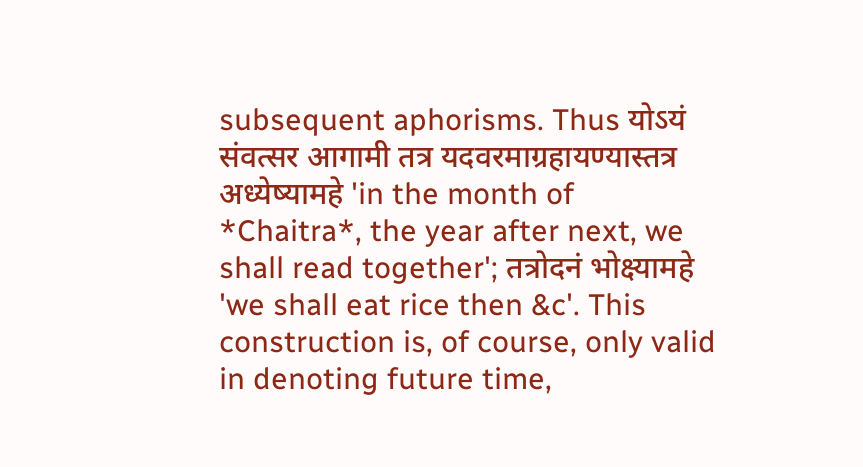subsequent aphorisms. Thus योऽयं संवत्सर आगामी तत्र यदवरमाग्रहायण्यास्तत्र अध्येष्यामहे 'in the month of *Chaitra*, the year after next, we shall read together'; तत्रोदनं भोक्ष्यामहे 'we shall eat rice then &c'. This construction is, of course, only valid in denoting future time,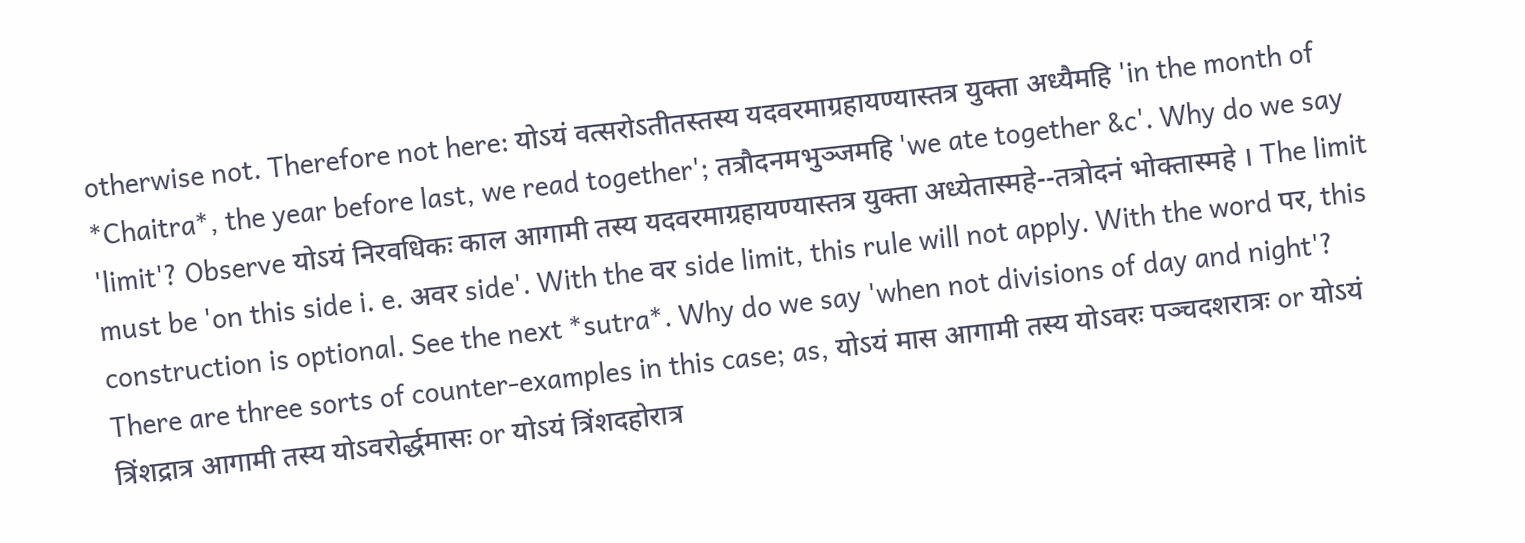otherwise not. Therefore not here: योऽयं वत्सरोऽतीतस्तस्य यदवरमाग्रहायण्यास्तत्र युक्ता अध्यैमहि 'in the month of *Chaitra*, the year before last, we read together'; तत्रौदनमभुञ्जमहि 'we ate together &c'. Why do we say 'limit'? Observe योऽयं निरवधिकः काल आगामी तस्य यदवरमाग्रहायण्यास्तत्र युक्ता अध्येतास्महे--तत्रोदनं भोक्तास्महे । The limit must be 'on this side i. e. अवर side'. With the वर side limit, this rule will not apply. With the word पर, this construction is optional. See the next *sutra*. Why do we say 'when not divisions of day and night'? There are three sorts of counter-examples in this case; as, योऽयं मास आगामी तस्य योऽवरः पञ्चदशरात्रः or योऽयं त्रिंशद्रात्र आगामी तस्य योऽवरोर्द्धमासः or योऽयं त्रिंशदहोरात्र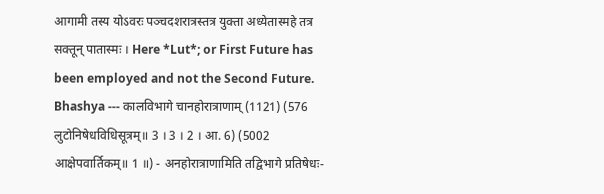आगामी तस्य योऽवरः पञ्चदशरात्रस्तत्र युक्ता अध्येतास्महे तत्र सक्तून् पातास्मः । Here *Lut*; or First Future has been employed and not the Second Future. Bhashya --- कालविभागे चानहोरात्राणाम् (1121) (576 लुटोनिषेधविधिसूत्रम्॥ 3 । 3 । 2 । आ. 6) (5002 आक्षेपवार्तिकम्॥ 1 ॥) - अनहोरात्राणामिति तद्विभागे प्रतिषेधः-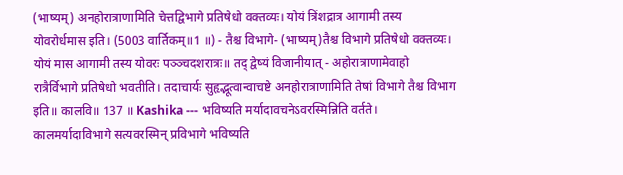(भाष्यम्) अनहोरात्राणामिति चेत्तद्विभागे प्रतिषेधो वक्तव्यः। योयं त्रिंशद्रात्र आगामी तस्य योवरोर्धमास इति। (5003 वार्तिकम्॥1 ॥) - तैश्च विभागे- (भाष्यम्)तैश्च विभागे प्रतिषेधो वक्तव्यः। योयं मास आगामी तस्य योवरः पञ्ञ्चदशरात्रः॥ तद् द्वेष्यं विजानीयात् - अहोरात्राणामेवाहो रात्रैर्विभागे प्रतिषेधो भवतीति। तदाचार्यः सुहृद्भूत्वान्वाचष्टे अनहोरात्राणामिति तेषां विभागे तैश्च विभाग इति॥ कालवि॥ 137 ॥ Kashika --- भविष्यति मर्यादावचनेऽवरस्मिन्निति वर्तते। कालमर्यादाविभागे सत्यवरस्मिन् प्रविभागे भविष्यति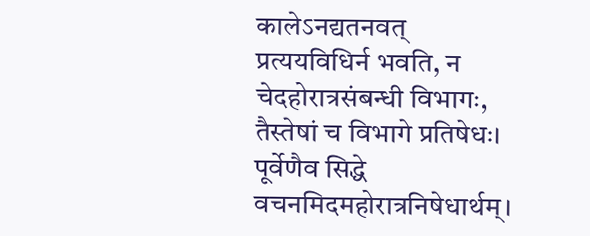कालेऽनद्यतनवत् प्रत्ययविधिर्न भवति, न चेदहोरात्रसंबन्धी विभागः, तैस्तेषां च विभागे प्रतिषेधः। पूर्वेणैव सिद्धे वचनमिदमहोरात्रनिषेधार्थम्।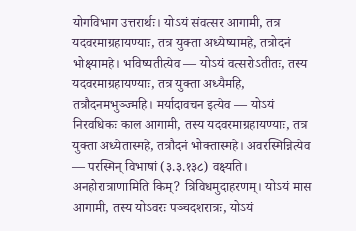योगविभाग उत्तरार्थः। योऽयं संवत्सर आगामी, तत्र यदवरमाग्रहायण्याः, तत्र युक्ता अध्येष्यामहे, तत्रोदनं भोक्ष्यामहे। भविष्यतीत्येव — योऽयं वत्सरोऽतीतः, तस्य यदवरमाग्रहायण्याः, तत्र युक्ता अध्यैमहि, तत्रौदनमभुञ्ज्महि। मर्यादावचन इत्येव — योऽयं निरवधिकः काल आगामी, तस्य यदवरमाग्रहायण्याः, तत्र युक्ता अध्येतास्महे, तत्रौदनं भोक्तास्महे। अवरस्मिन्नित्येव — परस्मिन् विभाषां (३.३.१३८) वक्ष्यति। अनहोरात्राणामिति किम्? त्रिविधमुदाहरणम्। योऽयं मास आगामी, तस्य योऽवरः पञ्चदशरात्रः, योऽयं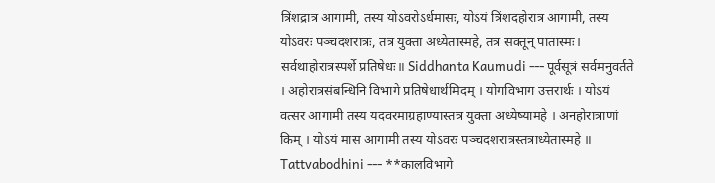त्रिंशद्रात्र आगामी, तस्य योऽवरोऽर्धमासः, योऽयं त्रिंशदहोरात्र आगामी, तस्य योऽवरः पञ्चदशरात्रः, तत्र युक्ता अध्येतास्महे, तत्र सक्तून् पातास्मः। सर्वथाहोरात्रस्पर्शे प्रतिषेधः॥ Siddhanta Kaumudi --- पूर्वसूत्रं सर्वमनुवर्तते । अहोरात्रसंबन्धिनि विभागे प्रतिषेधार्थमिदम् । योगविभाग उत्तरार्थः । योऽयं वत्सर आगामी तस्य यदवरमाग्रहाण्यास्तत्र युक्ता अध्येष्यामहे । अनहोरात्राणां किम् । योऽयं मास आगामी तस्य योऽवरः पञ्चदशरात्रस्तत्राध्येतास्महे ॥ Tattvabodhini --- **कालविभागे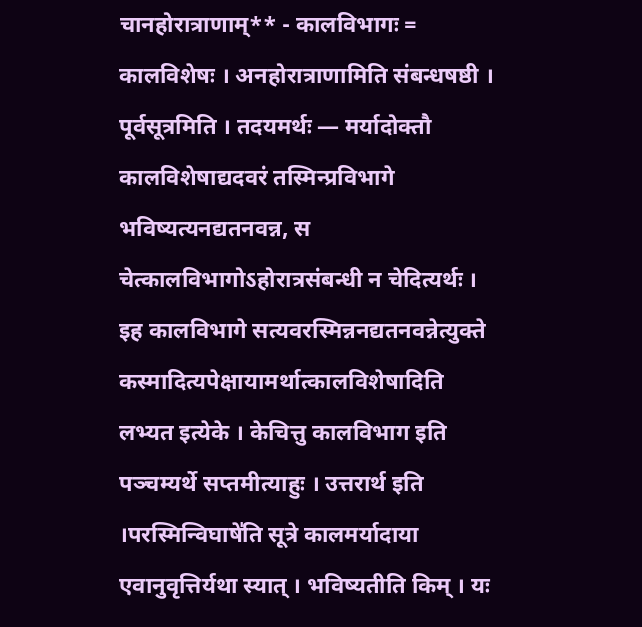चानहोरात्राणाम्** - कालविभागः = कालविशेषः । अनहोरात्राणामिति संबन्धषष्ठी । पूर्वसूत्रमिति । तदयमर्थः — मर्यादोक्तौ कालविशेषाद्यदवरं तस्मिन्प्रविभागे भविष्यत्यनद्यतनवन्न, स चेत्कालविभागोऽहोरात्रसंबन्धी न चेदित्यर्थः । इह कालविभागे सत्यवरस्मिन्ननद्यतनवन्नेत्युक्ते कस्मादित्यपेक्षायामर्थात्कालविशेषादिति लभ्यत इत्येके । केचित्तु कालविभाग इति पञ्चम्यर्थे सप्तमीत्याहुः । उत्तरार्थ इति ।परस्मिन्विघाषे॑ति सूत्रे कालमर्यादाया एवानुवृत्तिर्यथा स्यात् । भविष्यतीति किम् । यः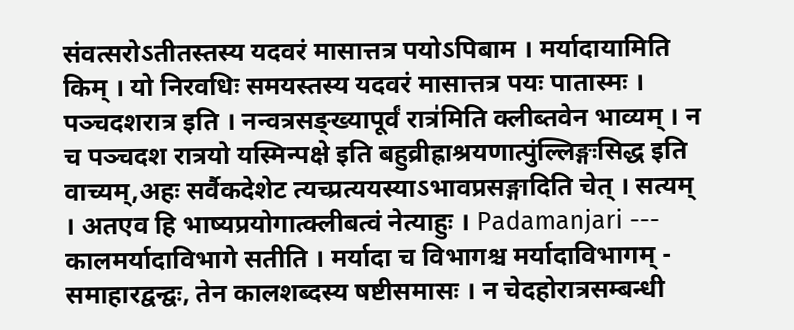संवत्सरोऽतीतस्तस्य यदवरं मासात्तत्र पयोऽपिबाम । मर्यादायामिति किम् । यो निरवधिः समयस्तस्य यदवरं मासात्तत्र पयः पातास्मः । पञ्चदशरात्र इति । नन्वत्रसङ्ख्यापूर्वं रात्र॑मिति क्लीब्तवेन भाव्यम् । न च पञ्चदश रात्रयो यस्मिन्पक्षे इति बहुव्रीह्राश्रयणात्पुंल्लिङ्गःसिद्ध इति वाच्यम्,अहः सर्वैकदेशेट त्यच्प्रत्ययस्याऽभावप्रसङ्गादिति चेत् । सत्यम् । अतएव हि भाष्यप्रयोगात्क्लीबत्वं नेत्याहुः । Padamanjari --- कालमर्यादाविभागे सतीति । मर्यादा च विभागश्च मर्यादाविभागम् - समाहारद्वन्द्वः, तेन कालशब्दस्य षष्टीसमासः । न चेदहोरात्रसम्बन्धी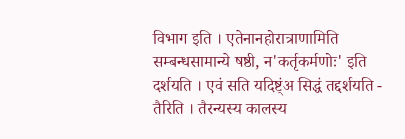विभाग इति । एतेनानहोरात्राणामिति सम्बन्धसामान्ये षष्ठी, न'कर्तृकर्मणोः' इति दर्शयति । एवं सति यदिष्ट्ंअ सिद्धं तद्दर्शयति - तैरिति । तैरन्यस्य कालस्य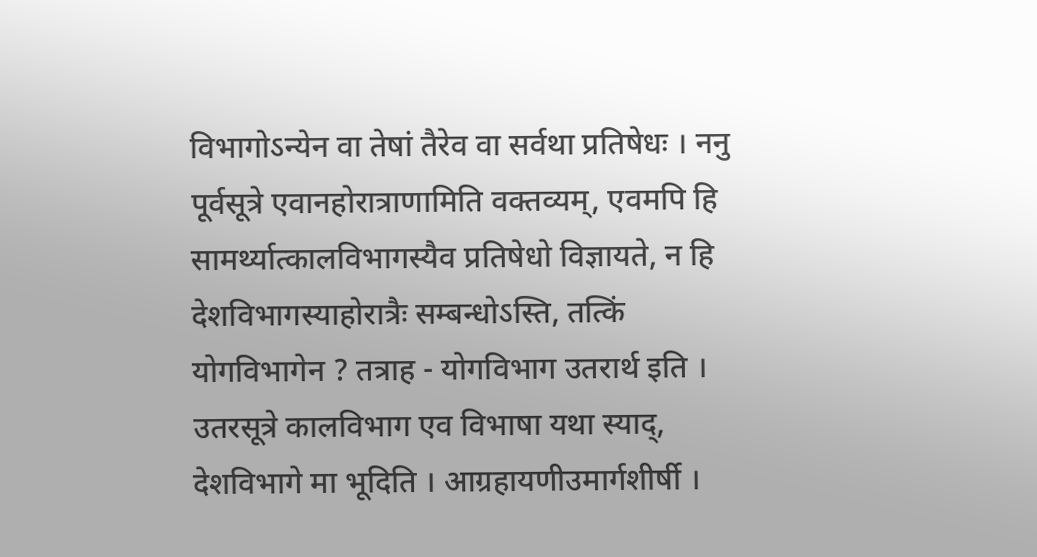विभागोऽन्येन वा तेषां तैरेव वा सर्वथा प्रतिषेधः । ननु पूर्वसूत्रे एवानहोरात्राणामिति वक्तव्यम्, एवमपि हि सामर्थ्यात्कालविभागस्यैव प्रतिषेधो विज्ञायते, न हि देशविभागस्याहोरात्रैः सम्बन्धोऽस्ति, तत्किं योगविभागेन ? तत्राह - योगविभाग उतरार्थ इति । उतरसूत्रे कालविभाग एव विभाषा यथा स्याद्, देशविभागे मा भूदिति । आग्रहायणीउमार्गशीर्षी ।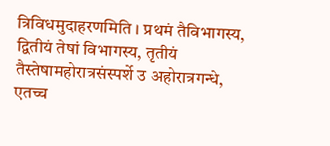त्रिविधमुदाहरणमिति । प्रथमं तैविभागस्य, द्वितीयं तेषां विभागस्य, तृतीयं तैस्तेषामहोरात्रसंस्पर्शे उ अहोरात्रगन्धे, एतच्च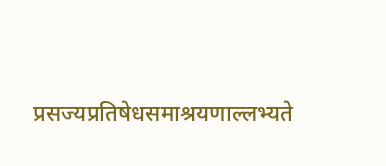प्रसज्यप्रतिषेधसमाश्रयणाल्लभ्यते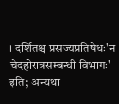। दर्शितश्च प्रसज्यप्रतिषेधः'न चेदहोरात्रसम्बन्धी विभागः' इति; अन्यथा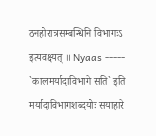ठनहोरात्रसम्बन्धिनि विभागःऽ इत्यवक्ष्यत् ॥ Nyaas ----- `कालमर्यादाविभागे सति` इति मर्यादाविभागशब्दयोः सयाहारे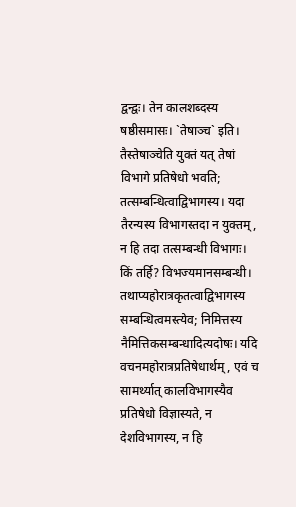द्वन्द्वः। तेन कालशब्दस्य षष्ठीसमासः। `तेषाञ्च` इति। तैस्तेषाञ्चेति युक्तं यत् तेषां विभागे प्रतिषेधो भवति; तत्सम्बन्धित्वाद्विभागस्य। यदा तैरन्यस्य विभागस्तदा न युक्तम्, न हि तदा तत्सम्बन्धी विभागः। किं तर्हि? विभज्यमानसम्बन्धी। तथाप्यहोरात्रकृतत्वाद्विभागस्य सम्बन्धित्वमस्त्येव; निमित्तस्य नैमित्तिकसम्बन्धादित्यदोषः। यदि वचनमहोरात्रप्रतिषेधार्थम्, एवं च सामर्थ्यात् कालविभागस्यैव प्रतिषेधो विज्ञास्यते, न देशविभागस्य, न हि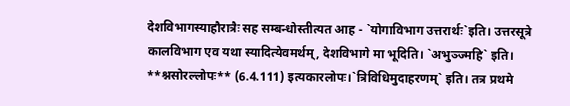देशविभागस्याहौरात्रैः सह सम्बन्धोस्तीत्यत आह - `योगाविभाग उत्तरार्थः`इति। उत्तरसूत्रे कालविभाग एव यथा स्यादित्येवमर्थम्, देशविभागे मा भूदिति। `अभुञ्ज्महि` इति। **श्नसोरल्लोपः** (6.4.111) इत्यकारलोपः।`त्रिविधिमुदाहरणम्` इति। तत्र प्रथमे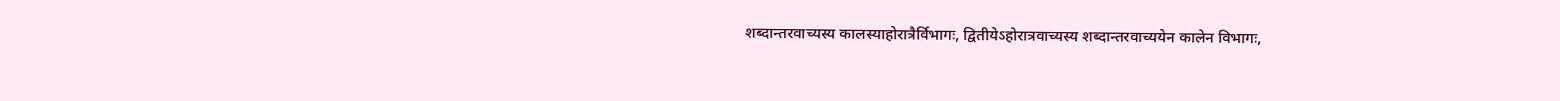शब्दान्तरवाच्यस्य कालस्याहोरात्रैर्विभागः, द्वितीयेऽहोरात्रवाच्यस्य शब्दान्तरवाच्ययेन कालेन विभागः,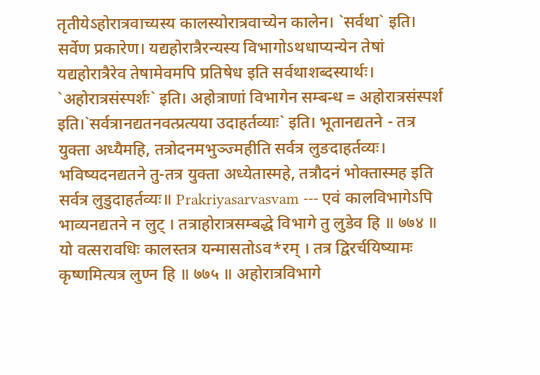तृतीयेऽहोरात्रवाच्यस्य कालस्योरात्रवाच्येन कालेन। `सर्वथा` इति। सर्वेण प्रकारेण। यद्यहोरात्रैरन्यस्य विभागोऽथधाप्यन्येन तेषां यद्यहोरात्रैरेव तेषामेवमपि प्रतिषेध इति सर्वथाशब्दस्यार्थः। `अहोरात्रसंस्पर्शः` इति। अहोत्राणां विभागेन सम्बन्ध = अहोरात्रसंस्पर्श इति।`सर्वत्रानद्यतनवत्प्रत्यया उदाहर्तव्याः` इति। भूतानद्यतने - तत्र युक्ता अध्यैमहि, तत्रोदनमभुञ्ज्महीति सर्वत्र लुङदाहर्तव्यः। भविष्यदनद्यतने तु-तत्र युक्ता अध्येतास्महे, तत्रौदनं भोक्तास्मह इति सर्वत्र लुडुदाहर्तव्यः॥ Prakriyasarvasvam --- एवं कालविभागेऽपि भाव्यनद्यतने न लुट् । तत्राहोरात्रसम्बद्धे विभागे तु लुडेव हि ॥ ७७४ ॥ यो वत्सरावधिः कालस्तत्र यन्मासतोऽव*रम् । तत्र द्विरर्चयिष्यामः कृष्णमित्यत्र लुण्न हि ॥ ७७५ ॥ अहोरात्रविभागे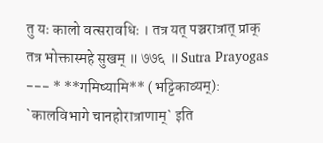तु यः कालो वत्सरावधिः । तत्र यत् पञ्चरात्रात् प्राक् तत्र भोक्तास्महे सुखम् ॥ ७७६ ॥ Sutra Prayogas --- * **गमिष्यामि** (भट्टिकाव्यम्): `कालविभागे चानहोरात्राणाम्` इति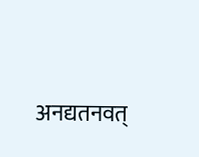अनद्यतनवत्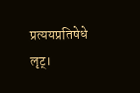प्रत्ययप्रतिषेधे लृट्।